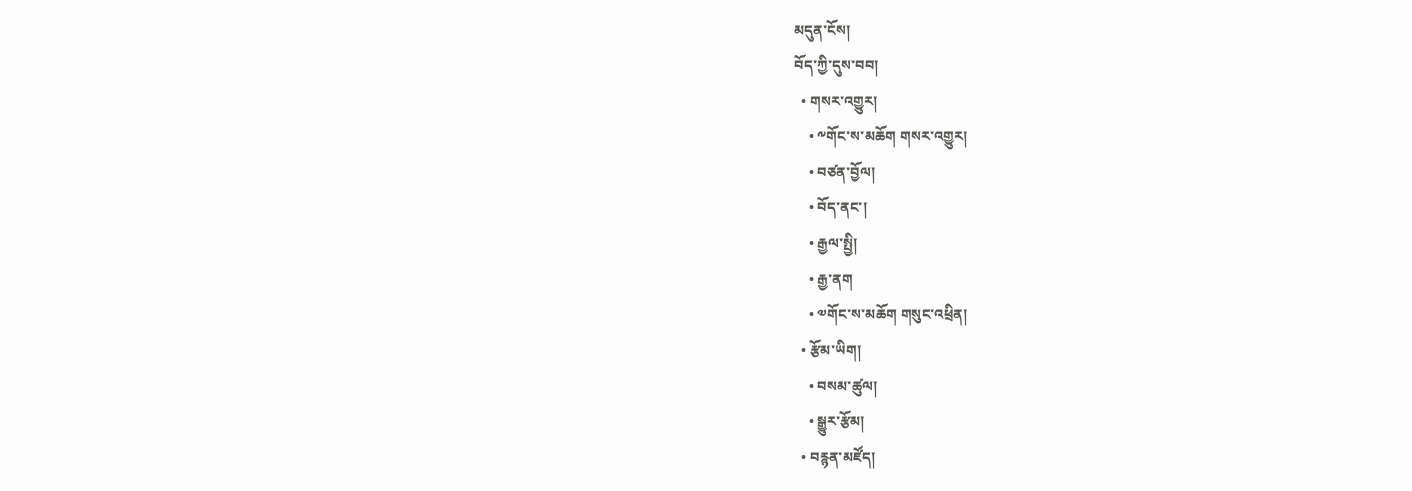མདུན་ངོས།
བོད་ཀྱི་དུས་བབ།
  • གསར་འགྱུར།
    • ༸གོང་ས་མཆོག གསར་འགྱུར།
    • བཙན་བྱོལ།
    • བོད་ནང་།
    • རྒྱལ་སྤྱི།
    • རྒྱ་ནག
    • ༧གོང་ས་མཆོག གསུང་འཕྲིན།
  • རྩོམ་ཡིག།
    • བསམ་ཚུལ།
    • སྒྱུར་རྩོམ།
  • བརྙན་མཛོད།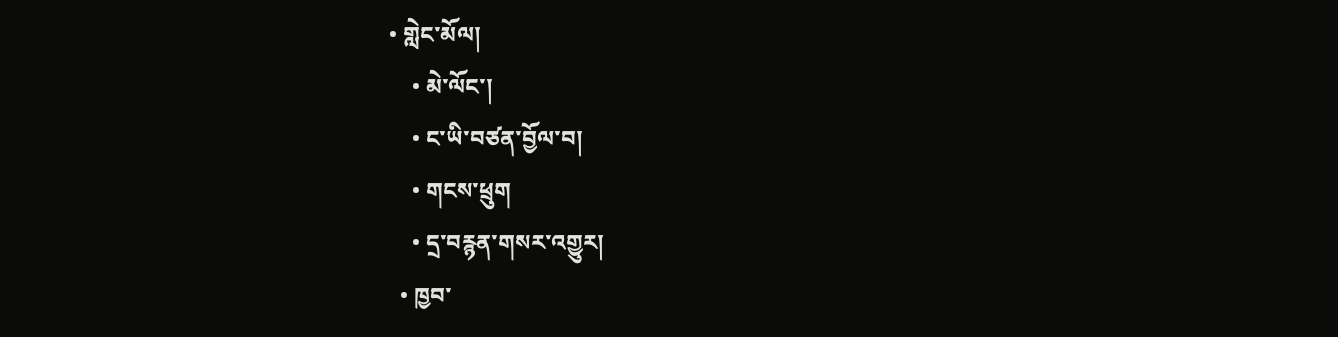• གླེང་མོལ།
    • མེ་ལོང་།
    • ང་ཡི་བཙན་བྱོལ་བ།
    • གངས་ཕྲུག
    • དྲ་བརྙན་གསར་འགྱུར།
  • ཁྱབ་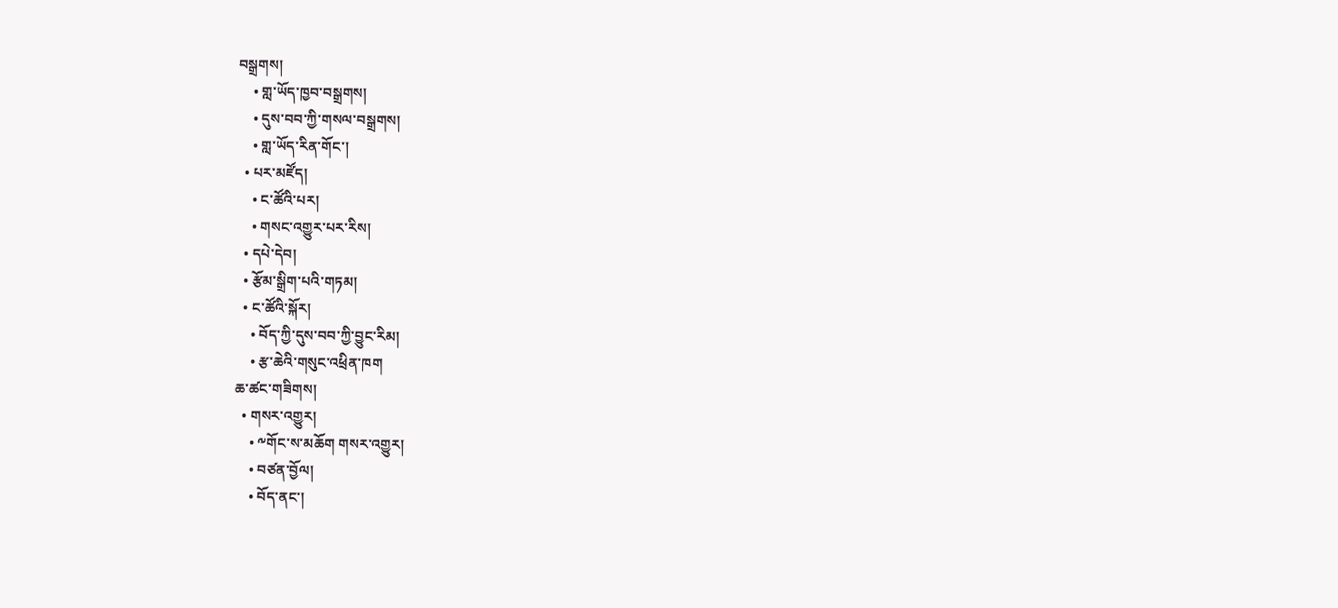བསྒྲགས།
    • གླ་ཡོད་ཁྱབ་བསྒྲགས།
    • དུས་བབ་ཀྱི་གསལ་བསྒྲགས།
    • གླ་ཡོད་རིན་གོང་།
  • པར་མཛོད།
    • ང་ཚོའི་པར།
    • གསང་འགྱུར་པར་རིས།
  • དཔེ་དེབ།
  • རྩོམ་སྒྲིག་པའི་གཏམ།
  • ང་ཚོའི་སྐོར།
    • བོད་ཀྱི་དུས་བབ་ཀྱི་བྱུང་རིམ།
    • རྩ་ཆེའི་གསུང་འཕྲིན་ཁག
ཆ་ཚང་གཟིགས།
  • གསར་འགྱུར།
    • ༸གོང་ས་མཆོག གསར་འགྱུར།
    • བཙན་བྱོལ།
    • བོད་ནང་།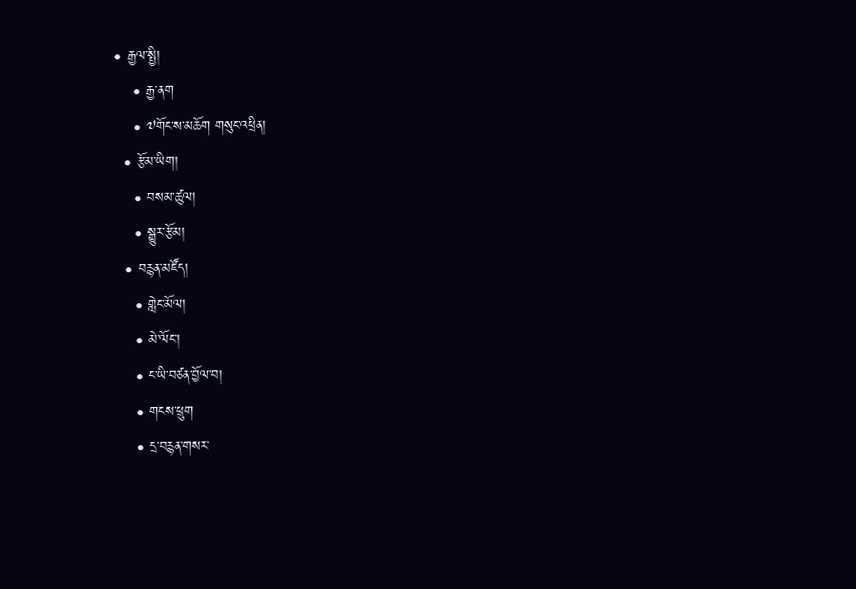• རྒྱལ་སྤྱི།
    • རྒྱ་ནག
    • ༧གོང་ས་མཆོག གསུང་འཕྲིན།
  • རྩོམ་ཡིག།
    • བསམ་ཚུལ།
    • སྒྱུར་རྩོམ།
  • བརྙན་མཛོད།
    • གླེང་མོལ།
    • མེ་ལོང་།
    • ང་ཡི་བཙན་བྱོལ་བ།
    • གངས་ཕྲུག
    • དྲ་བརྙན་གསར་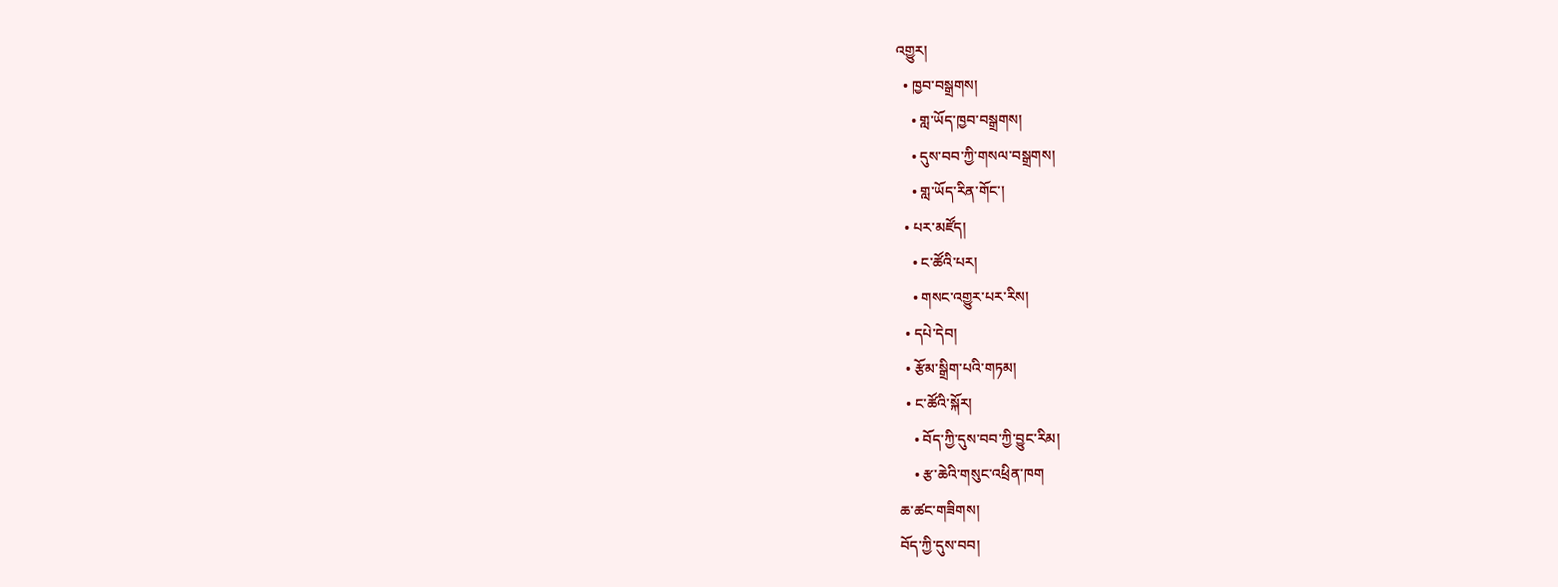འགྱུར།
  • ཁྱབ་བསྒྲགས།
    • གླ་ཡོད་ཁྱབ་བསྒྲགས།
    • དུས་བབ་ཀྱི་གསལ་བསྒྲགས།
    • གླ་ཡོད་རིན་གོང་།
  • པར་མཛོད།
    • ང་ཚོའི་པར།
    • གསང་འགྱུར་པར་རིས།
  • དཔེ་དེབ།
  • རྩོམ་སྒྲིག་པའི་གཏམ།
  • ང་ཚོའི་སྐོར།
    • བོད་ཀྱི་དུས་བབ་ཀྱི་བྱུང་རིམ།
    • རྩ་ཆེའི་གསུང་འཕྲིན་ཁག
ཆ་ཚང་གཟིགས།
བོད་ཀྱི་དུས་བབ།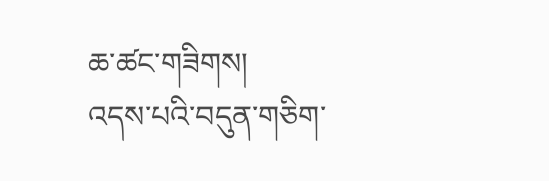ཆ་ཚང་གཟིགས།
འདས་པའི་བདུན་གཅིག་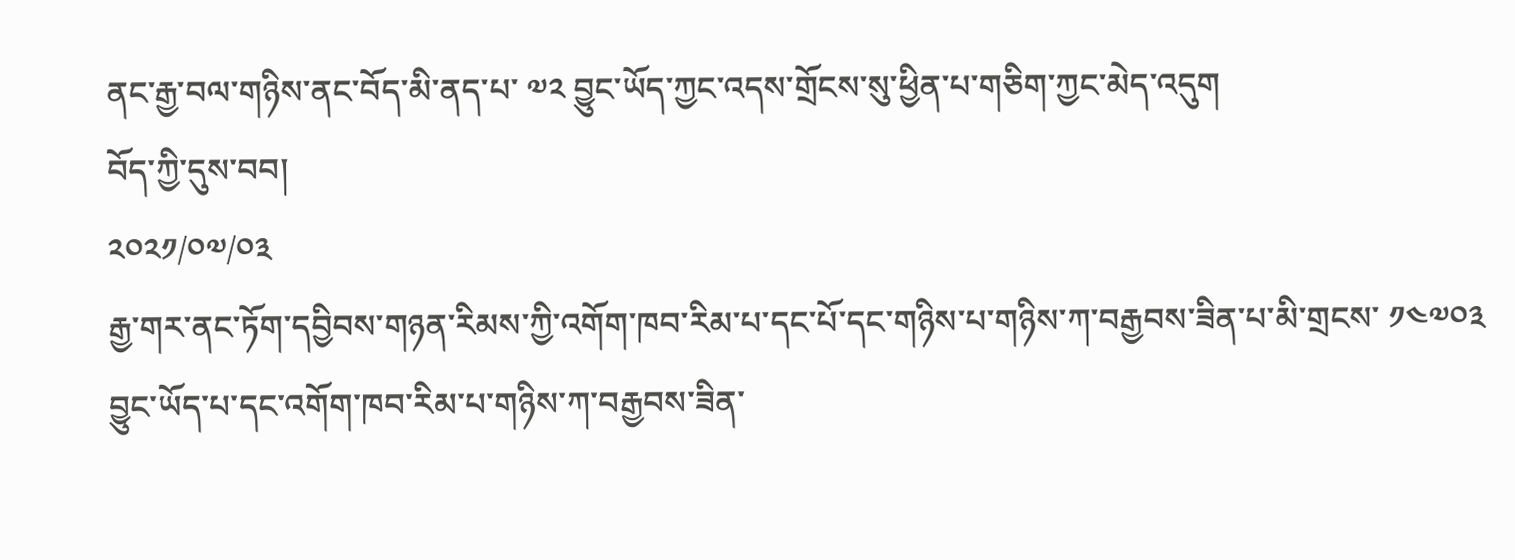ནང་རྒྱ་བལ་གཉིས་ནང་བོད་མི་ནད་པ་ ༧༢ བྱུང་ཡོད་ཀྱང་འདས་གྲོངས་སུ་ཕྱིན་པ་གཅིག་ཀྱང་མེད་འདུག
བོད་ཀྱི་དུས་བབ།
༢༠༢༡/༠༧/༠༣
རྒྱ་གར་ནང་ཏོག་དབྱིབས་གཉན་རིམས་ཀྱི་འགོག་ཁབ་རིམ་པ་དང་པོ་དང་གཉིས་པ་གཉིས་ཀ་བརྒྱབས་ཟིན་པ་མི་གྲངས་ ༡༤༧༠༣ བྱུང་ཡོད་པ་དང་འགོག་ཁབ་རིམ་པ་གཉིས་ཀ་བརྒྱབས་ཟིན་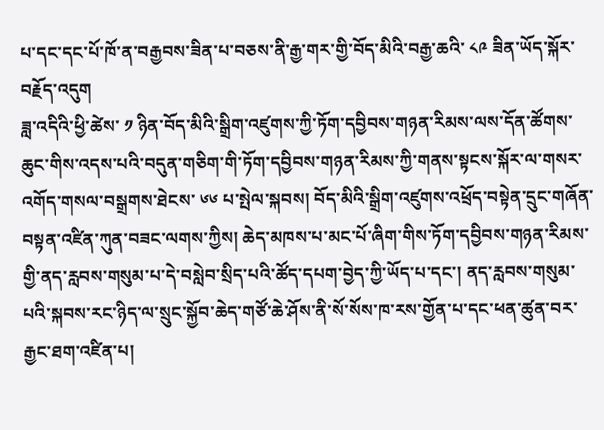པ་དང་དང་པོ་ཁོ་ན་བརྒྱབས་ཟིན་པ་བཅས་ནི་རྒྱ་གར་གྱི་བོད་མིའི་བརྒྱ་ཆའི་ ༨༩ ཟིན་ཡོད་སྐོར་བརྗོད་འདུག
ཟླ་འདིའི་ཕྱི་ཚེས་ ༡ ཉིན་བོད་མིའི་སྒྲིག་འཛུགས་ཀྱི་ཏོག་དབྱིབས་གཉན་རིམས་ལས་དོན་ཚོགས་ཆུང་གིས་འདས་པའི་བདུན་གཅིག་གི་ཏོག་དབྱིབས་གཉན་རིམས་ཀྱི་གནས་སྟངས་སྐོར་ལ་གསར་འགོད་གསལ་བསྒྲགས་ཐེངས་ ༦༦ པ་སྤེལ་སྐབས། བོད་མིའི་སྒྲིག་འཛུགས་འཕྲོད་བསྟེན་དྲུང་གཞོན་བསྟན་འཛིན་ཀུན་བཟང་ལགས་ཀྱིས། ཆེད་མཁས་པ་མང་པོ་ཞིག་གིས་ཏོག་དབྱིབས་གཉན་རིམས་གྱི་ནད་རླབས་གསུམ་པ་དེ་བསླེབ་སྲིད་པའི་ཚོད་དཔག་བྱེད་ཀྱི་ཡོད་པ་དང་། ནད་རླབས་གསུམ་པའི་སྐབས་རང་ཉིད་ལ་སྲུང་སྐྱོབ་ཆེད་གཙོ་ཆེ་ཤོས་ནི་སོ་སོས་ཁ་རས་གྱོན་པ་དང་ཕན་ཚུན་བར་རྒྱང་ཐག་འཛིན་པ།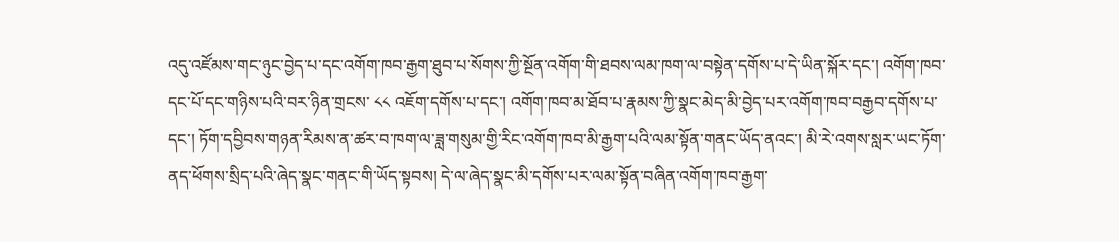འདུ་འཛོམས་གང་ཉུང་བྱེད་པ་དང་འགོག་ཁབ་རྒྱག་ཐུབ་པ་སོགས་ཀྱི་སྔོན་འགོག་གི་ཐབས་ལམ་ཁག་ལ་བསྟེན་དགོས་པ་དེ་ཡིན་སྐོར་དང་། འགོག་ཁབ་དང་པོ་དང་གཉིས་པའི་བར་ཉིན་གྲངས་ ༨༨ འཇོག་དགོས་པ་དང་། འགོག་ཁབ་མ་ཐོབ་པ་རྣམས་ཀྱི་སྣང་མེད་མི་བྱེད་པར་འགོག་ཁབ་བརྒྱབ་དགོས་པ་དང་། ཏོག་དབྱིབས་གཉན་རིམས་ན་ཚར་བ་ཁག་ལ་ཟླ་གསུམ་གྱི་རིང་འགོག་ཁབ་མི་རྒྱག་པའི་ལམ་སྟོན་གནང་ཡོད་ནའང་། མི་རེ་འགས་སླར་ཡང་ཏོག་ནད་ཕོགས་སྲིད་པའི་ཞེད་སྣང་གནང་གི་ཡོད་སྟབས། དེ་ལ་ཞེད་སྣང་མི་དགོས་པར་ལམ་སྟོན་བཞིན་འགོག་ཁབ་རྒྱག་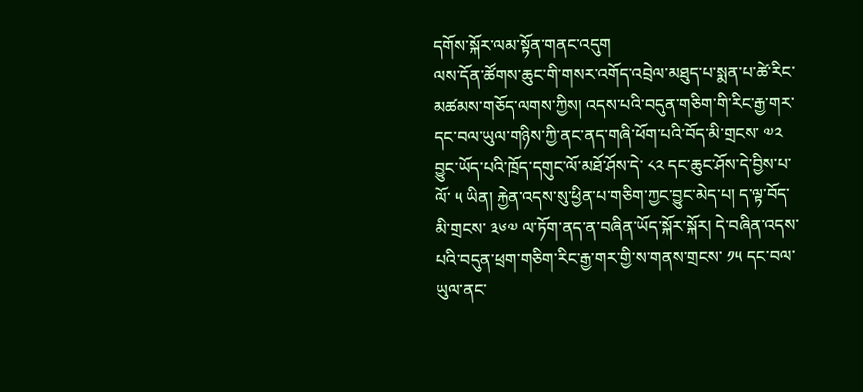དགོས་སྐོར་ལམ་སྟོན་གནང་འདུག
ལས་དོན་ཚོགས་ཆུང་གི་གསར་འགོད་འབྲེལ་མཐུད་པ་སྨན་པ་ཚེ་རིང་མཚམས་གཅོད་ལགས་ཀྱིས། འདས་པའི་བདུན་གཅིག་གི་རིང་རྒྱ་གར་དང་བལ་ཡུལ་གཉིས་ཀྱི་ནང་ནད་གཞི་ཕོག་པའི་བོད་མི་གྲངས་ ༧༢ བྱུང་ཡོད་པའི་ཁྲོད་དགུང་ལོ་མཐོ་ཤོས་དེ་ ༨༢ དང་ཆུང་ཤོས་དེ་བྱིས་པ་ལོ་ ༥ ཡིན། རྐྱེན་འདས་སུ་ཕྱིན་པ་གཅིག་ཀྱང་བྱུང་མེད་པ། ད་ལྟ་བོད་མི་གྲངས་ ༣༦༧ ལ་ཏོག་ནད་ན་བཞིན་ཡོད་སྐོར་སྐོར། དེ་བཞིན་འདས་པའི་བདུན་ཕྲག་གཅིག་རིང་རྒྱ་གར་གྱི་ས་གནས་གྲངས་ ༡༥ དང་བལ་ཡུལ་ནང་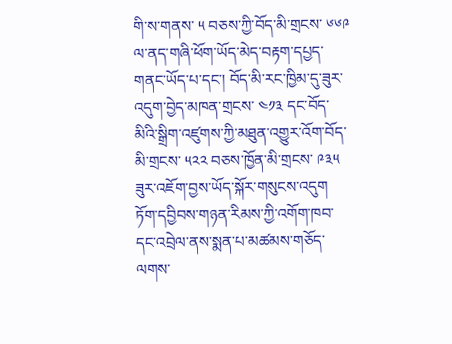གི་ས་གནས་ ༥ བཅས་ཀྱི་བོད་མི་གྲངས་ ༦༦༩ ལ་ནད་གཞི་ཕོག་ཡོད་མེད་བརྟག་དཔྱད་གནང་ཡོད་པ་དང་། བོད་མི་རང་ཁྱིམ་དུ་ཟུར་འདུག་བྱེད་མཁན་གྲངས་ ༤༡༣ དང་བོད་མིའི་སྒྲིག་འཛུགས་ཀྱི་མཐུན་འགྱུར་འོག་བོད་མི་གྲངས་ ༥༢༢ བཅས་ཁྱོན་མི་གྲངས་ ༩༣༥ ཟུར་འཇོག་བྱས་ཡོད་སྐོར་གསུངས་འདུག
ཏོག་དབྱིབས་གཉན་རིམས་ཀྱི་འགོག་ཁབ་དང་འབྲེལ་ནས་སྨན་པ་མཚམས་གཅོད་ལགས་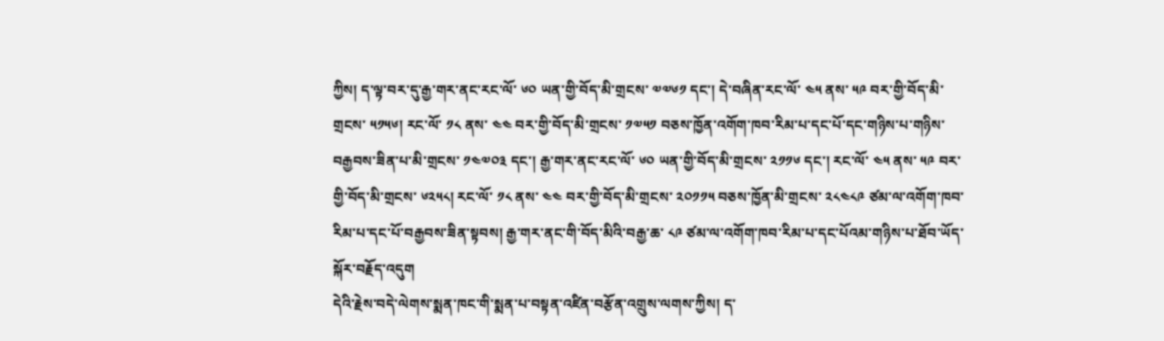ཀྱིས། ད་ལྟ་བར་དུ་རྒྱ་གར་ནང་རང་ལོ་ ༦༠ ཡན་གྱི་བོད་མི་གྲངས་ ༧༧༦༡ དང་། དེ་བཞིན་རང་ལོ་ ༤༥ ནས་ ༥༩ བར་གྱི་བོད་མི་གྲངས་ ༥༡༥༦། རང་ལོ་ ༡༨ ནས་ ༤༤ བར་གྱི་བོད་མི་གྲངས་ ༡༧༥༡ བཅས་ཁྱོན་འགོག་ཁབ་རིམ་པ་དང་པོ་དང་གཉིས་པ་གཉིས་བརྒྱབས་ཟིན་པ་མི་གྲངས་ ༡༤༧༠༣ དང་། རྒྱ་གར་ནང་རང་ལོ་ ༦༠ ཡན་གྱི་བོད་མི་གྲངས་ ༢༡༡༦ དང་། རང་ལོ་ ༤༥ ནས་ ༥༩ བར་གྱི་བོད་མི་གྲངས་ ༦༢༥༨། རང་ལོ་ ༡༨ ནས་ ༤༤ བར་གྱི་བོད་མི་གྲངས་ ༢༠༡༡༥ བཅས་ཁྱོན་མི་གྲངས་ ༢༨༤༨༩ ཙམ་ལ་འགོག་ཁབ་རིམ་པ་དང་པོ་བརྒྱབས་ཟིན་སྟབས། རྒྱ་གར་ནང་གི་བོད་མིའི་བརྒྱ་ཆ་ ༨༩ ཙམ་ལ་འགོག་ཁབ་རིམ་པ་དང་པོའམ་གཉིས་པ་ཐོབ་ཡོད་སྐོར་བརྗོད་འདུག
དེའི་རྗེས་བདེ་ལེགས་སྨན་ཁང་གི་སྨན་པ་བསྟན་འཛིན་བརྩོན་འགྲུས་ལགས་ཀྱིས། ད་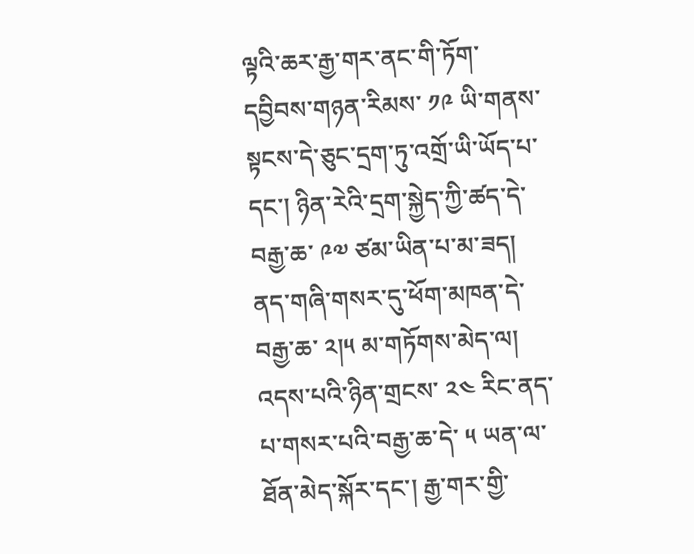ལྟའི་ཆར་རྒྱ་གར་ནང་གི་ཏོག་དབྱིབས་གཉན་རིམས་ ༡༩ ཡི་གནས་སྟངས་དེ་ཅུང་དྲག་ཏུ་འགྲོ་ཡི་ཡོད་པ་དང་། ཉིན་རེའི་དྲག་སྐྱེད་ཀྱི་ཚད་དེ་བརྒྱ་ཆ་ ༩༧ ཙམ་ཡིན་པ་མ་ཟད། ནད་གཞི་གསར་དུ་ཕོག་མཁན་དེ་བརྒྱ་ཆ་ ༢།༥ མ་གཏོགས་མེད་ལ། འདས་པའི་ཉིན་གྲངས་ ༢༤ རིང་ནད་པ་གསར་པའི་བརྒྱ་ཆ་དེ་ ༥ ཡན་ལ་ཐོན་མེད་སྐོར་དང་། རྒྱ་གར་གྱི་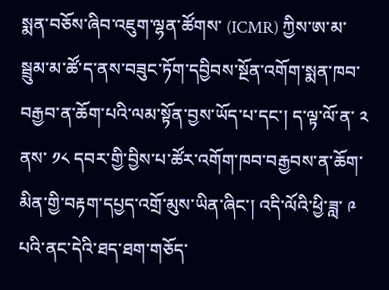སྨན་བཅོས་ཞིབ་འཇུག་ལྷན་ཚོགས་ (ICMR) ཀྱིས་ཨ་མ་སྦྲུམ་མ་ཚོ་ད་ནས་བཟུང་ཏོག་དབྱིབས་སྔོན་འགོག་སྨན་ཁབ་བརྒྱབ་ན་ཆོག་པའི་ལམ་སྟོན་བྱས་ཡོད་པ་དང་། ད་ལྟ་ལོ་ན་ ༢ ནས་ ༡༨ དབར་གྱི་བྱིས་པ་ཚོར་འགོག་ཁབ་བརྒྱབས་ན་ཆོག་མིན་གྱི་བརྟག་དཔྱད་འགྲོ་མུས་ཡིན་ཞིང་། འདི་ལོའི་ཕྱི་ཟླ་ ༩ པའི་ནང་དེའི་ཐད་ཐག་གཅོད་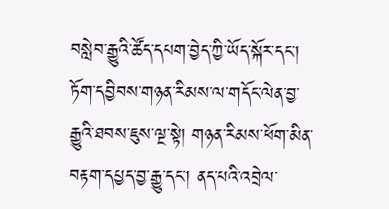བསླེབ་རྒྱུའི་ཚོད་དཔག་བྱེད་ཀྱི་ཡོད་སྐོར་དང་། ཏོག་དབྱིབས་གཉན་རིམས་ལ་གདོང་ལེན་བྱ་རྒྱུའི་ཐབས་ཇུས་ལྔ་སྟེ། གཉན་རིམས་ཕོག་མིན་བརྟག་དཔྱད་བྱ་རྒྱུ་དང་། ནད་པའི་འབྲེལ་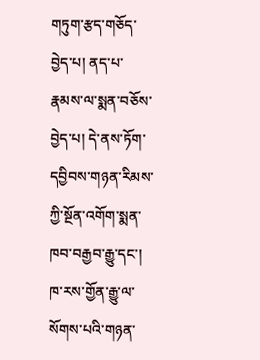གཏུག་རྩད་གཅོད་བྱེད་པ། ནད་པ་རྣམས་ལ་སྨན་བཅོས་བྱེད་པ། དེ་ནས་ཏོག་དབྱིབས་གཉན་རིམས་ཀྱི་སྔོན་འགོག་སྨན་ཁབ་བརྒྱབ་རྒྱུ་དང་། ཁ་རས་གྱོན་རྒྱུ་ལ་སོགས་པའི་གཉན་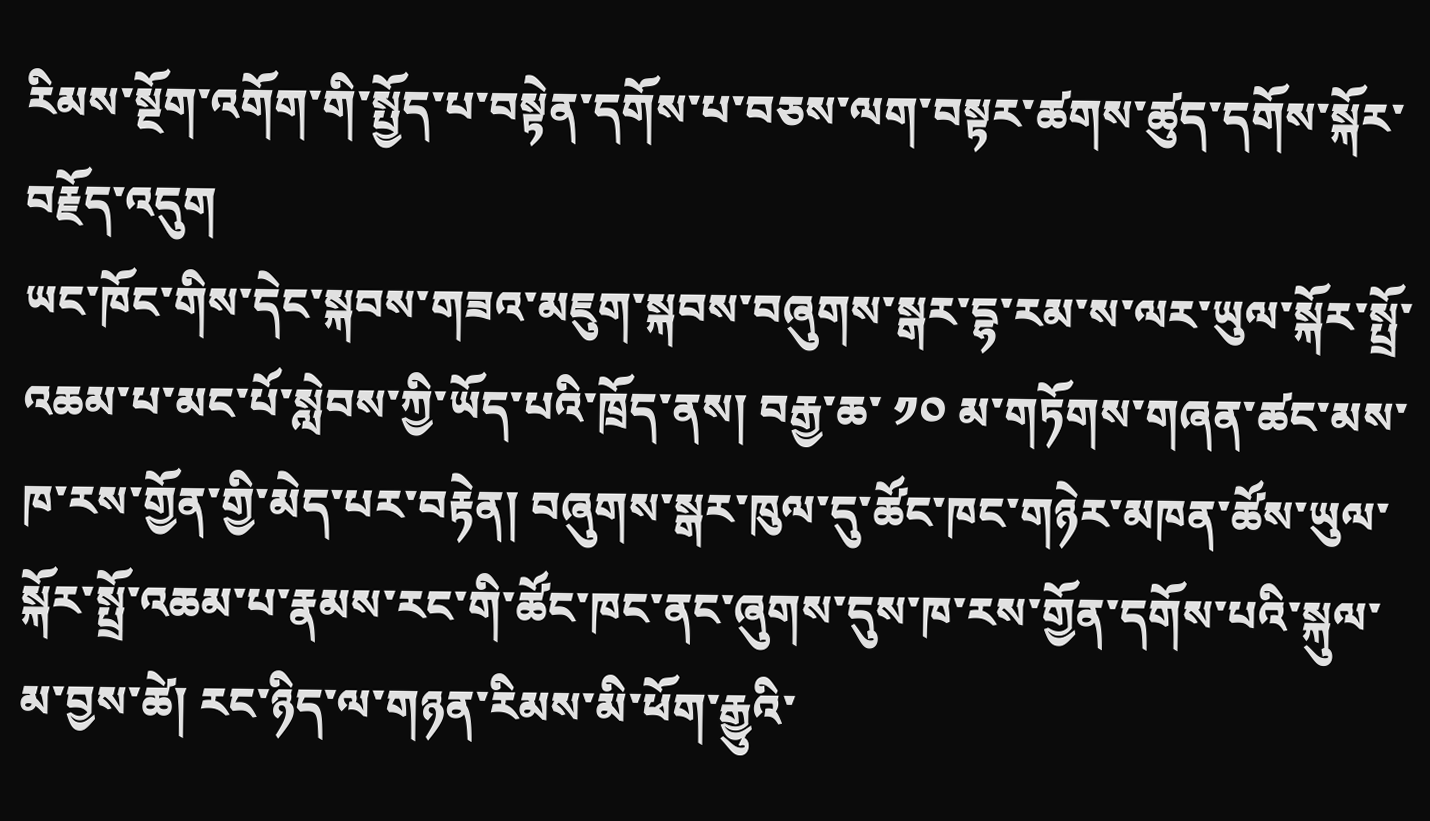རིམས་སྔོག་འགོག་གི་སྤྱོད་པ་བསྟེན་དགོས་པ་བཅས་ལག་བསྟར་ཚགས་ཚུད་དགོས་སྐོར་བརྗོད་འདུག
ཡང་ཁོང་གིས་དེང་སྐབས་གཟའ་མཇུག་སྐབས་བཞུགས་སྒར་དྷ་རམ་ས་ལར་ཡུལ་སྐོར་སྤྲོ་འཆམ་པ་མང་པོ་སླེབས་ཀྱི་ཡོད་པའི་ཁྲོད་ནས། བརྒྱ་ཆ་ ༡༠ མ་གཏོགས་གཞན་ཚང་མས་ཁ་རས་གྱོན་གྱི་མེད་པར་བརྟེན། བཞུགས་སྒར་ཁུལ་དུ་ཚོང་ཁང་གཉེར་མཁན་ཚོས་ཡུལ་སྐོར་སྤྲོ་འཆམ་པ་རྣམས་རང་གི་ཚོང་ཁང་ནང་ཞུགས་དུས་ཁ་རས་གྱོན་དགོས་པའི་སྐུལ་མ་བྱས་ཚེ། རང་ཉིད་ལ་གཉན་རིམས་མི་ཕོག་རྒྱུའི་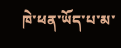ཁེ་ཕན་ཡོད་པ་མ་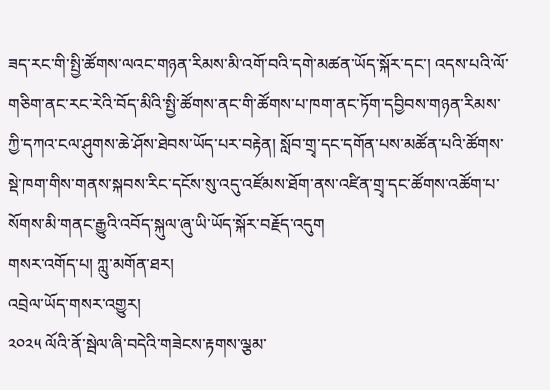ཟད་རང་གི་སྤྱི་ཚོགས་ལའང་གཉན་རིམས་མི་འགོ་བའི་དགེ་མཚན་ཡོད་སྐོར་དང་། འདས་པའི་ལོ་གཅིག་ནང་རང་རེའི་བོད་མིའི་སྤྱི་ཚོགས་ནང་གི་ཚོགས་པ་ཁག་ནང་ཏོག་དབྱིབས་གཉན་རིམས་ཀྱི་དཀའ་ངལ་ཤུགས་ཆེ་ཤོས་ཐེབས་ཡོད་པར་བརྟེན། སློབ་གྲྭ་དང་དགོན་པས་མཚོན་པའི་ཚོགས་སྡེ་ཁག་གིས་གནས་སྐབས་རིང་དངོས་སུ་འདུ་འཛོམས་ཐོག་ནས་འཛིན་གྲྭ་དང་ཚོགས་འཚོག་པ་སོགས་མི་གནང་རྒྱུའི་འབོད་སྐུལ་ཞུ་ཡི་ཡོད་སྐོར་བརྗོད་འདུག
གསར་འགོད་པ། ཀླུ་མགོན་ཐར།
འབྲེལ་ཡོད་གསར་འགྱུར།
༢༠༢༥ ལོའི་ནོ་སྦེལ་ཞི་བདེའི་གཟེངས་རྟགས་ལྕམ་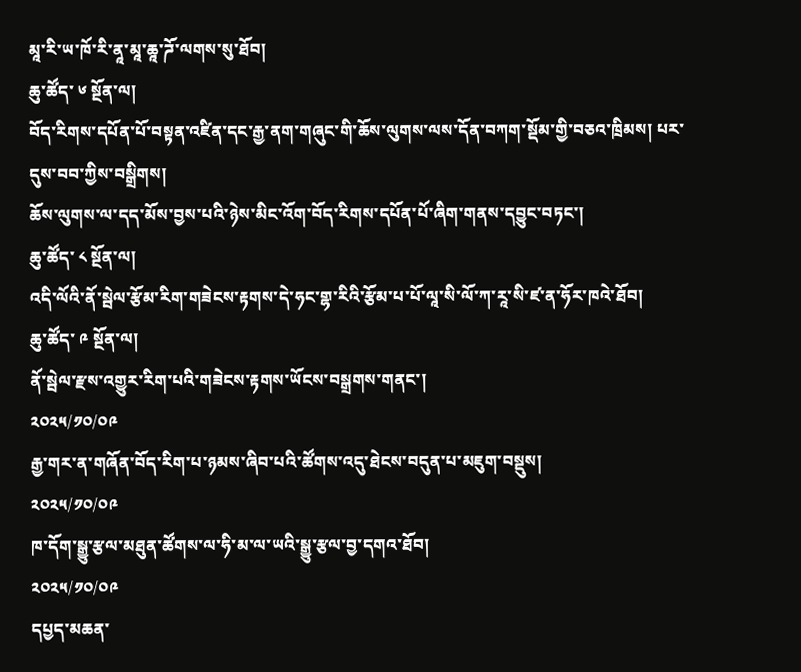མཱ་རི་ཡ་ཁོ་རི་ནཱ་མཱ་ཆཱ་ཌོ་ལགས་སུ་ཐོབ།
ཆུ་ཚོད་ ༦ སྔོན་ལ།
བོད་རིགས་དཔོན་པོ་བསྟན་འཛིན་དང་རྒྱ་ནག་གཞུང་གི་ཆོས་ལུགས་ལས་དོན་བཀག་སྡོམ་གྱི་བཅའ་ཁྲིམས། པར་དུས་བབ་ཀྱིས་བསྒྲིགས།
ཆོས་ལུགས་ལ་དད་མོས་བྱས་པའི་ཉེས་མིང་འོག་བོད་རིགས་དཔོན་པོ་ཞིག་གནས་དབྱུང་བཏང་།
ཆུ་ཚོད་ ༨ སྔོན་ལ།
འདི་ལོའི་ནོ་སྦེལ་རྩོམ་རིག་གཟེངས་རྟགས་དེ་ཧང་གྷ་རིའི་རྩོམ་པ་པོ་ལཱ་སི་ལོ་ཀ་རཱ་སི་ཛ་ན་ཧོར་ཁའེ་ཐོབ།
ཆུ་ཚོད་ ༩ སྔོན་ལ།
ནོ་སྦེལ་རྫས་འགྱུར་རིག་པའི་གཟེངས་རྟགས་ཡོངས་བསྒྲགས་གནང་།
༢༠༢༥/༡༠/༠༩
རྒྱ་གར་ན་གཞོན་བོད་རིག་པ་ཉམས་ཞིབ་པའི་ཚོགས་འདུ་ཐེངས་བདུན་པ་མཇུག་བསྡུས།
༢༠༢༥/༡༠/༠༩
ཁ་དོག་སྒྱུ་རྩལ་མཐུན་ཚོགས་ལ་ཧི་མ་ལ་ཡའི་སྒྱུ་རྩལ་བྱ་དགའ་ཐོབ།
༢༠༢༥/༡༠/༠༩
དཔྱད་མཆན་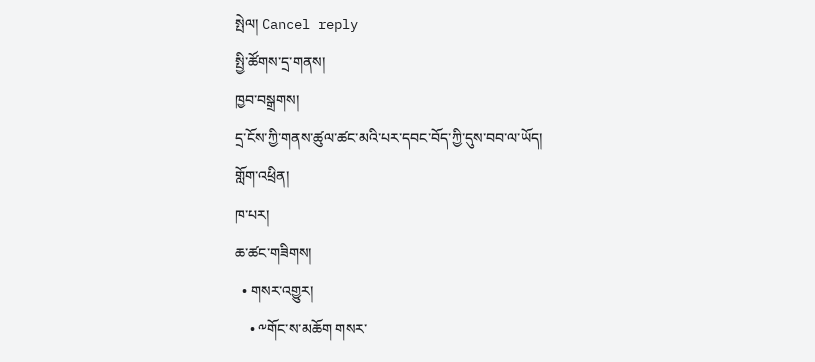སྤེལ། Cancel reply
སྤྱི་ཚོགས་དྲ་གནས།
ཁྱབ་བསྒྲགས།
དྲ་ངོས་ཀྱི་གནས་ཚུལ་ཚང་མའི་པར་དབང་བོད་ཀྱི་དུས་བབ་ལ་ཡོད།
གློག་འཕྲིན།
ཁ་པར།
ཆ་ཚང་གཟིགས།
  • གསར་འགྱུར།
    • ༸གོང་ས་མཆོག གསར་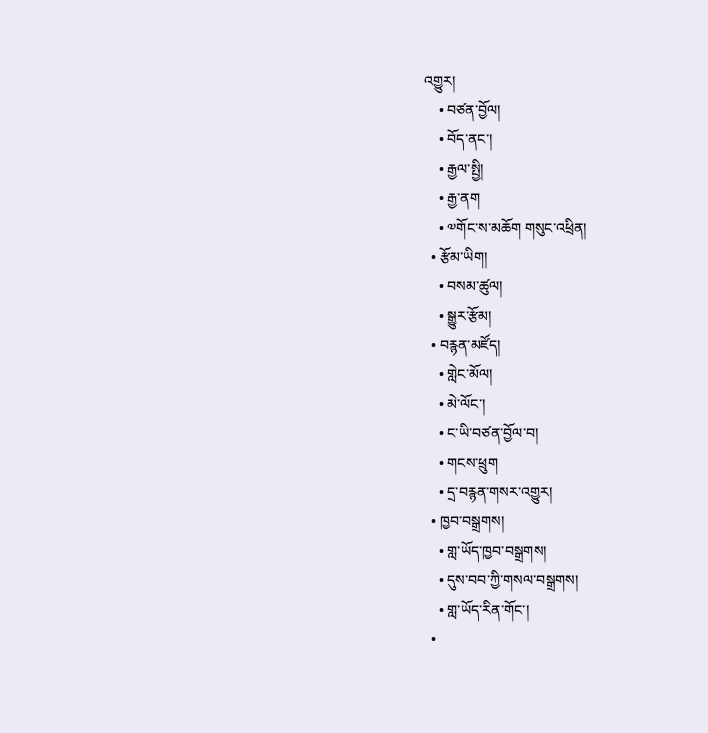འགྱུར།
    • བཙན་བྱོལ།
    • བོད་ནང་།
    • རྒྱལ་སྤྱི།
    • རྒྱ་ནག
    • ༧གོང་ས་མཆོག གསུང་འཕྲིན།
  • རྩོམ་ཡིག།
    • བསམ་ཚུལ།
    • སྒྱུར་རྩོམ།
  • བརྙན་མཛོད།
    • གླེང་མོལ།
    • མེ་ལོང་།
    • ང་ཡི་བཙན་བྱོལ་བ།
    • གངས་ཕྲུག
    • དྲ་བརྙན་གསར་འགྱུར།
  • ཁྱབ་བསྒྲགས།
    • གླ་ཡོད་ཁྱབ་བསྒྲགས།
    • དུས་བབ་ཀྱི་གསལ་བསྒྲགས།
    • གླ་ཡོད་རིན་གོང་།
  •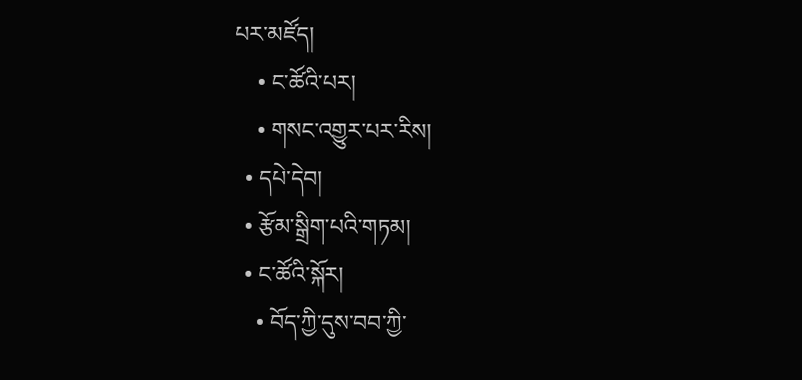པར་མཛོད།
    • ང་ཚོའི་པར།
    • གསང་འགྱུར་པར་རིས།
  • དཔེ་དེབ།
  • རྩོམ་སྒྲིག་པའི་གཏམ།
  • ང་ཚོའི་སྐོར།
    • བོད་ཀྱི་དུས་བབ་ཀྱི་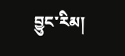བྱུང་རིམ།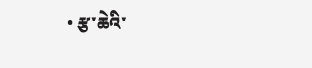• རྩ་ཆེའི་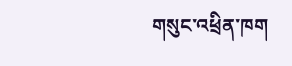གསུང་འཕྲིན་ཁག